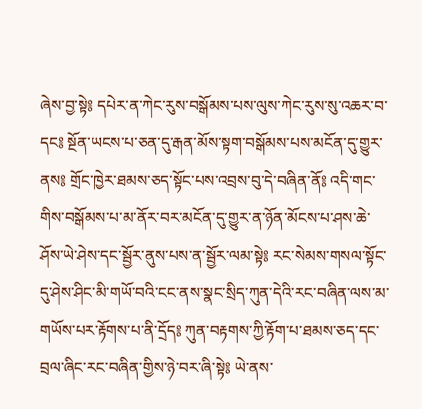ཞེས་བྱ་སྟེ༔ དཔེར་ན་ཀེང་རུས་བསྒོམས་པས་ལུས་ཀེང་རུས་སུ་འཆར་བ་དང༔ སྔོན་ཡངས་པ་ཅན་དུ་རྒན་མོས་སྟག་བསྒོམས་པས་མངོན་དུ་གྱུར་ནས༔ གྲོང་ཁྱེར་ཐམས་ཅད་སྟོང་པས་འབྲས་བུ་དེ་བཞིན་ནོ༔ འདི་གང་གིས་བསྒོམས་པ་མ་ནོར་བར་མངོན་དུ་གྱུར་ན་ཉོན་མོངས་པ་ཤས་ཆེ་ཤོས་ཡེ་ཤེས་དང་སྦྱོར་ནུས་པས་ན་སྦྱོར་ལམ་སྟེ༔ རང་སེམས་གསལ་སྟོང་དུ་ཤེས་ཤིང་མི་གཡོ་བའི་ངང་ནས་སྣང་སྲིད་ཀུན་དེའི་རང་བཞིན་ལས་མ་གཡོས་པར་རྟོགས་པ་ནི་དྲོད༔ ཀུན་བརྟགས་ཀྱི་རྟོག་པ་ཐམས་ཅད་དང་བྲལ་ཞིང་རང་བཞིན་གྱིས་ཉེ་བར་ཞི་སྟེ༔ ཡེ་ནས་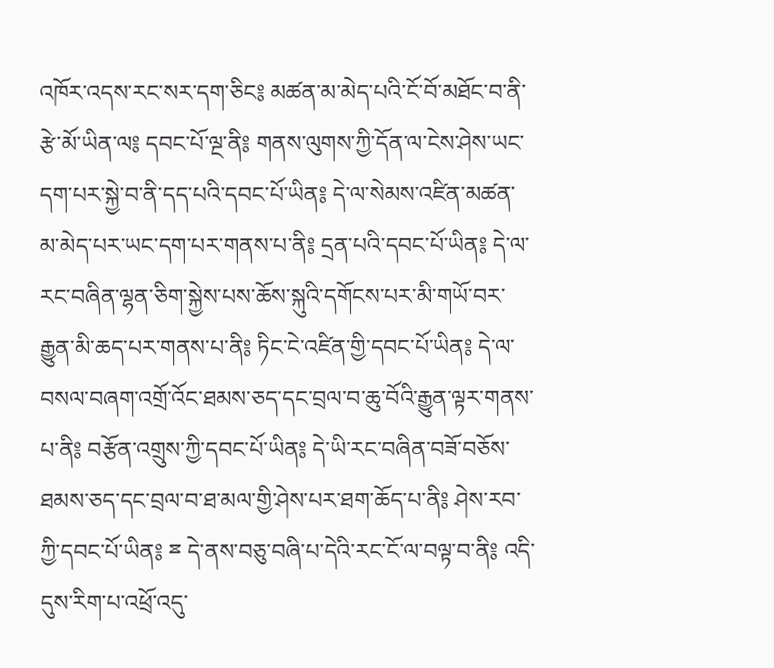འཁོར་འདས་རང་སར་དག་ཅིང༔ མཚན་མ་མེད་པའི་ངོ་བོ་མཐོང་བ་ནི་རྩེ་མོ་ཡིན་ལ༔ དབང་པོ་ལྔ་ནི༔ གནས་ལུགས་ཀྱི་དོན་ལ་ངེས་ཤེས་ཡང་དག་པར་སྐྱེ་བ་ནི་དད་པའི་དབང་པོ་ཡིན༔ དེ་ལ་སེམས་འཛིན་མཚན་མ་མེད་པར་ཡང་དག་པར་གནས་པ་ནི༔ དྲན་པའི་དབང་པོ་ཡིན༔ དེ་ལ་རང་བཞིན་ལྷན་ཅིག་སྐྱེས་པས་ཆོས་སྐུའི་དགོངས་པར་མི་གཡོ་བར་རྒྱུན་མི་ཆད་པར་གནས་པ་ནི༔ ཏིང་ངེ་འཛིན་གྱི་དབང་པོ་ཡིན༔ དེ་ལ་བསལ་བཞག་འགྲོ་འོང་ཐམས་ཅད་དང་བྲལ་བ་ཆུ་བོའི་རྒྱུན་ལྟར་གནས་པ་ནི༔ བརྩོན་འགྲུས་ཀྱི་དབང་པོ་ཡིན༔ དེ་ཡི་རང་བཞིན་བཟོ་བཅོས་ཐམས་ཅད་དང་བྲལ་བ་ཐ་མལ་གྱི་ཤེས་པར་ཐག་ཆོད་པ་ནི༔ ཤེས་རབ་ཀྱི་དབང་པོ་ཡིན༔ ྈ དེ་ནས་བཅུ་བཞི་པ་དེའི་རང་ངོ་ལ་བལྟ་བ་ནི༔ འདི་དུས་རིག་པ་འཕྲོ་འདུ་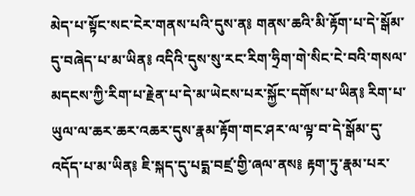མེད་པ་སྟོང་སང་ངེར་གནས་པའི་དུས་ན༔ གནས་ཆའི་མི་རྟོག་པ་དེ་སྒོམ་དུ་བཞེད་པ་མ་ཡིན༔ འདིའི་དུས་སུ་རང་རིག་ཧྲིག་གེ་སིང་ངེ་བའི་གསལ་མདངས་ཀྱི་རིག་པ་རྗེན་པ་དེ་མ་ཡེངས་པར་སྐྱོང་དགོས་པ་ཡིན༔ རིག་པ་ཡུལ་ལ་ཆར་ཆར་འཆར་དུས་རྣམ་རྟོག་གང་ཤར་ལ་ལྟ་བ་དེ་སྒོམ་དུ་འདོད་པ་མ་ཡིན༔ ཇི་སྐད་དུ་པདྨ་བཛྲ་གྱི་ཞལ་ནས༔ རྟག་ཏུ་རྣམ་པར་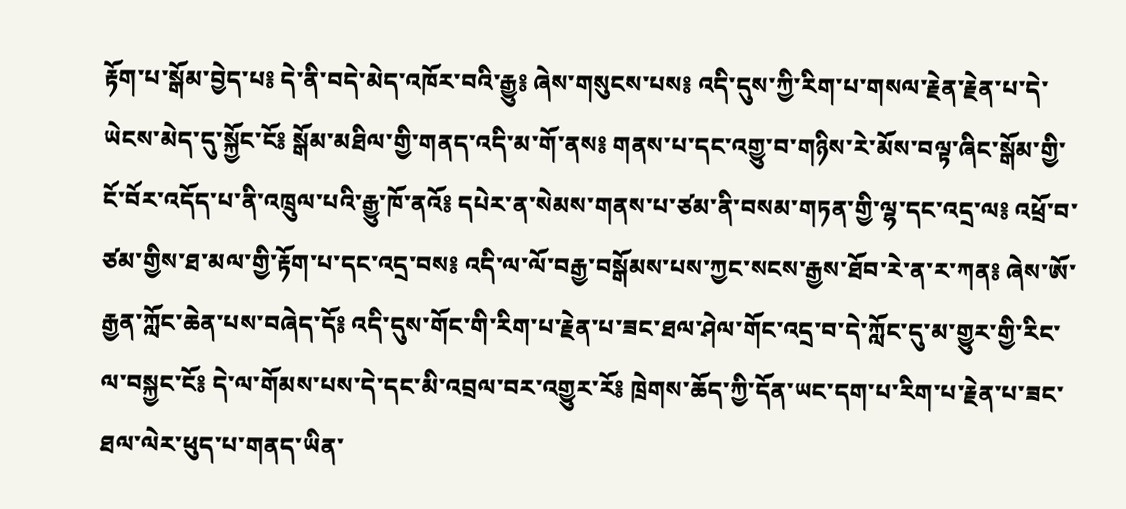རྟོག་པ་སྒོམ་བྱེད་པ༔ དེ་ནི་བདེ་མེད་འཁོར་བའི་རྒྱུ༔ ཞེས་གསུངས་པས༔ འདི་དུས་ཀྱི་རིག་པ་གསལ་རྗེན་རྗེན་པ་དེ་ཡེངས་མེད་དུ་སྐྱོང་ངོ༔ སྒོམ་མཐིལ་གྱི་གནད་འདི་མ་གོ་ནས༔ གནས་པ་དང་འགྱུ་བ་གཉིས་རེ་མོས་བལྟ་ཞིང་སྒོམ་གྱི་ངོ་བོར་འདོད་པ་ནི་འཁྲུལ་པའི་རྒྱུ་ཁོ་ནའོ༔ དཔེར་ན་སེམས་གནས་པ་ཙམ་ནི་བསམ་གཏན་གྱི་ལྷ་དང་འདྲ་ལ༔ འཕྲོ་བ་ཙམ་གྱིས་ཐ་མལ་གྱི་རྟོག་པ་དང་འདྲ་བས༔ འདི་ལ་ལོ་བརྒྱ་བསྒོམས་པས་ཀྱང་སངས་རྒྱས་ཐོབ་རེ་ན་ར་ཀན༔ ཞེས་ཨོ་རྒྱན་ཀློང་ཆེན་པས་བཞེད་དོ༔ འདི་དུས་གོང་གི་རིག་པ་རྗེན་པ་ཟང་ཐལ་ཤེལ་གོང་འདྲ་བ་དེ་ཀློང་དུ་མ་གྱུར་གྱི་རིང་ལ་བསྐྱང་ངོ༔ དེ་ལ་གོམས་པས་དེ་དང་མི་འབྲལ་བར་འགྱུར་རོ༔ ཁྲེགས་ཆོད་ཀྱི་དོན་ཡང་དག་པ་རིག་པ་རྗེན་པ་ཟང་ཐལ་ལེར་ཕུད་པ་གནད་ཡིན་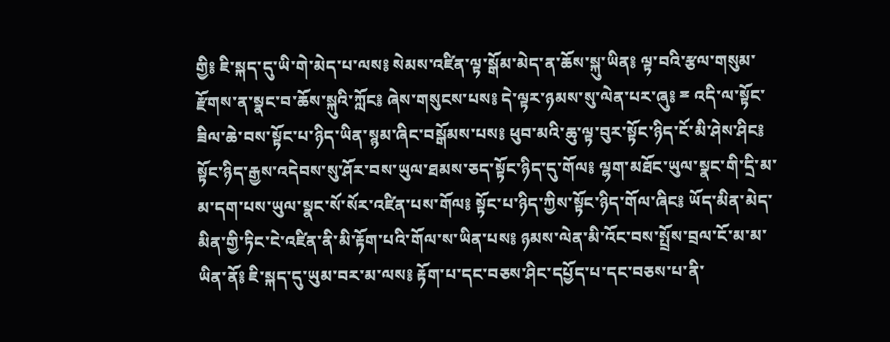གྱི༔ ཇི་སྐད་དུ་ཡི་གེ་མེད་པ་ལས༔ སེམས་འཛིན་ལྟ་སྒོམ་མེད་ན་ཆོས་སྐུ་ཡིན༔ ལྟ་བའི་རྩལ་གསུམ་རྫོགས་ན་སྣང་བ་ཆོས་སྐུའི་ཀློང༔ ཞེས་གསུངས་པས༔ དེ་ལྟར་ཉམས་སུ་ལེན་པར་ཞུ༔ ྈ འདི་ལ་སྟོང་ཟིལ་ཆེ་བས་སྟོང་པ་ཉིད་ཡིན་སྙམ་ཞིང་བསྒོམས་པས༔ ཕུབ་མའི་ཆུ་ལྟ་བུར་སྟོང་ཉིད་ངོ་མི་ཤེས་ཤིང༔ སྟོང་ཉིད་རྒྱས་འདེབས་སུ་ཤོར་བས་ཡུལ་ཐམས་ཅད་སྟོང་ཉིད་དུ་གོལ༔ ལྷག་མཐོང་ཡུལ་སྣང་གི་དྲི་མ་མ་དག་པས་ཡུལ་སྣང་སོ་སོར་འཛིན་པས་གོལ༔ སྟོང་པ་ཉིད་ཀྱིས་སྟོང་ཉིད་གོལ་ཞིང༔ ཡོད་མིན་མེད་མིན་གྱི་ཏིང་ངེ་འཛིན་ནི་མི་རྟོག་པའི་གོལ་ས་ཡིན་པས༔ ཉམས་ལེན་མི་འོང་བས་སྤྲོས་བྲལ་ངོ་མ་མ་ཡིན་ནོ༔ ཇི་སྐད་དུ་ཡུམ་བར་མ་ལས༔ རྟོག་པ་དང་བཅས་ཤིང་དཔྱོད་པ་དང་བཅས་པ་ནི་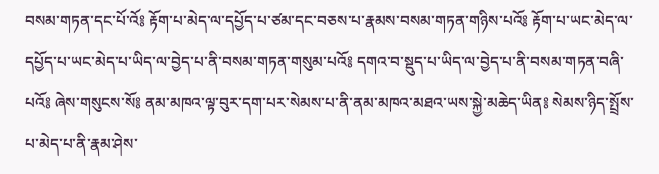བསམ་གཏན་དང་པོ་འོ༔ རྟོག་པ་མེད་ལ་དཔྱོད་པ་ཙམ་དང་བཅས་པ་རྣམས་བསམ་གཏན་གཉིས་པའོ༔ རྟོག་པ་ཡང་མེད་ལ་དཔྱོད་པ་ཡང་མེད་པ་ཡིད་ལ་བྱེད་པ་ནི་བསམ་གཏན་གསུམ་པའོ༔ དགའ་བ་སྡུད་པ་ཡིད་ལ་བྱེད་པ་ནི་བསམ་གཏན་བཞི་པའོ༔ ཞེས་གསུངས་སོ༔ ནམ་མཁའ་ལྟ་བུར་དག་པར་སེམས་པ་ནི་ནམ་མཁའ་མཐའ་ཡས་སྐྱེ་མཆེད་ཡིན༔ སེམས་ཉིད་སྤྲོས་པ་མེད་པ་ནི་རྣམ་ཤེས་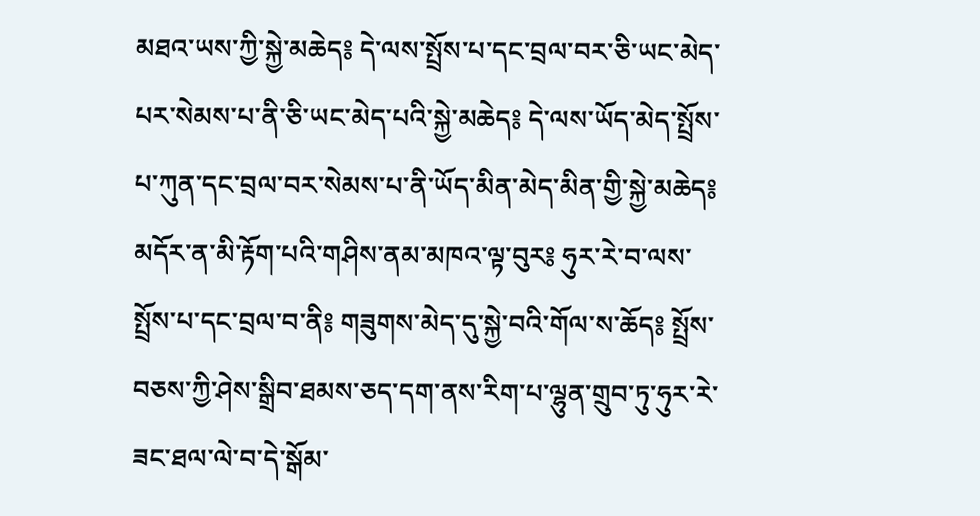མཐའ་ཡས་ཀྱི་སྐྱེ་མཆེད༔ དེ་ལས་སྤྲོས་པ་དང་བྲལ་བར་ཅི་ཡང་མེད་པར་སེམས་པ་ནི་ཅི་ཡང་མེད་པའི་སྐྱེ་མཆེད༔ དེ་ལས་ཡོད་མེད་སྤྲོས་པ་ཀུན་དང་བྲལ་བར་སེམས་པ་ནི་ཡོད་མིན་མེད་མིན་གྱི་སྐྱེ་མཆེད༔ མདོར་ན་མི་རྟོག་པའི་གཤིས་ནམ་མཁའ་ལྟ་བུར༔ ཧུར་རེ་བ་ལས་སྤྲོས་པ་དང་བྲལ་བ་ནི༔ གཟུགས་མེད་དུ་སྐྱེ་བའི་གོལ་ས་ཆོད༔ སྤྲོས་བཅས་ཀྱི་ཤེས་སྒྲིབ་ཐམས་ཅད་དག་ནས་རིག་པ་ལྷུན་གྲུབ་ཏུ་ཧུར་རེ་ཟང་ཐལ་ལེ་བ་དེ་སྒོམ་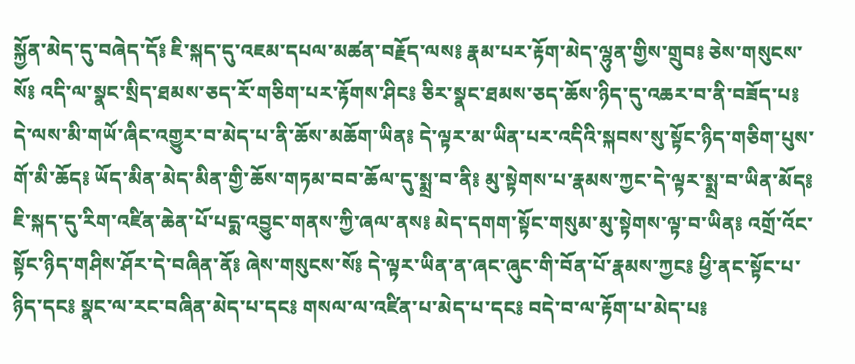སྐྱོན་མེད་དུ་བཞེད་དོ༔ ཇི་སྐད་དུ་འཇམ་དཔལ་མཚན་བརྗོད་ལས༔ རྣམ་པར་རྟོག་མེད་ལྷུན་གྱིས་གྲུབ༔ ཅེས་གསུངས་སོ༔ འདི་ལ་སྣང་སྲིད་ཐམས་ཅད་རོ་གཅིག་པར་རྟོགས་ཤིང༔ ཅིར་སྣང་ཐམས་ཅད་ཆོས་ཉིད་དུ་འཆར་བ་ནི་བཟོད་པ༔ དེ་ལས་མི་གཡོ་ཞིང་འགྱུར་བ་མེད་པ་ནི་ཆོས་མཆོག་ཡིན༔ དེ་ལྟར་མ་ཡིན་པར་འདིའི་སྐབས་སུ་སྟོང་ཉིད་གཅིག་པུས་གོ་མི་ཆོད༔ ཡོད་མིན་མེད་མིན་གྱི་ཆོས་གཏམ་བབ་ཆོལ་དུ་སྨྲ་བ་ནི༔ མུ་སྟེགས་པ་རྣམས་ཀྱང་དེ་ལྟར་སྨྲ་བ་ཡིན་མོད༔ ཇི་སྐད་དུ་རིག་འཛིན་ཆེན་པོ་པདྨ་འབྱུང་གནས་ཀྱི་ཞལ་ནས༔ མེད་དགག་སྟོང་གསུམ་མུ་སྟེགས་ལྟ་བ་ཡིན༔ འགྲོ་འོང་སྟོང་ཉིད་གཤིས་ཤོར་དེ་བཞིན་ནོ༔ ཞེས་གསུངས་སོ༔ དེ་ལྟར་ཡིན་ན་ཞང་ཞུང་གི་བོན་པོ་རྣམས་ཀྱང༔ ཕྱི་ནང་སྟོང་པ་ཉིད་དང༔ སྣང་ལ་རང་བཞིན་མེད་པ་དང༔ གསལ་ལ་འཛིན་པ་མེད་པ་དང༔ བདེ་བ་ལ་རྟོག་པ་མེད་པ༔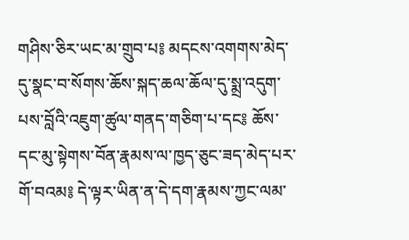གཤིས་ཅིར་ཡང་མ་གྲུབ་པ༔ མདངས་འགགས་མེད་དུ་སྣང་བ་སོགས་ཆོས་སྐད་ཆལ་ཆོལ་དུ་སྨྲ་འདུག་པས་བློའི་འཇུག་ཚུལ་གནད་གཅིག་པ་དང༔ ཆོས་དང་མུ་སྟེགས་བོན་རྣམས་ལ་ཁྱད་ཅུང་ཟད་མེད་པར་གོ་བའམ༔ དེ་ལྟར་ཡིན་ན་དེ་དག་རྣམས་ཀྱང་ལམ་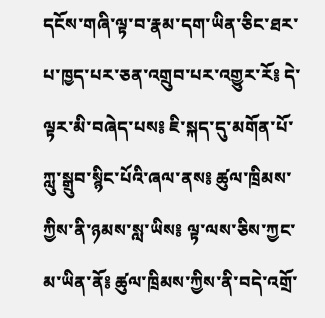དངོས་གཞི་ལྟ་བ་རྣམ་དག་ཡིན་ཅིང་ཐར་པ་ཁྱད་པར་ཅན་འགྲུབ་པར་འགྱུར་རོ༔ དེ་ལྟར་མི་བཞེད་པས༔ ཇི་སྐད་དུ་མགོན་པོ་ཀླུ་སྒྲུབ་སྙིང་པོའི་ཞལ་ནས༔ ཚུལ་ཁྲིམས་ཀྱིས་ནི་ཉམས་སླ་ཡིས༔ ལྟ་ལས་ཅིས་ཀྱང་མ་ཡིན་ནོ༔ ཚུལ་ཁྲིམས་ཀྱིས་ནི་བདེ་འགྲོ་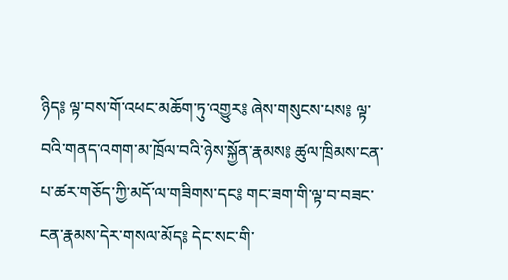ཉིད༔ ལྟ་བས་གོ་འཕང་མཆོག་ཏུ་འགྱུར༔ ཞེས་གསུངས་པས༔ ལྟ་བའི་གནད་འགག་མ་ཁྲོལ་བའི་ཉེས་སྐྱོན་རྣམས༔ ཚུལ་ཁྲིམས་ངན་པ་ཚར་གཅོད་ཀྱི་མདོ་ལ་གཟིགས་དང༔ གང་ཟག་གི་ལྟ་བ་བཟང་ངན་རྣམས་དེར་གསལ་མོད༔ དེང་སང་གི་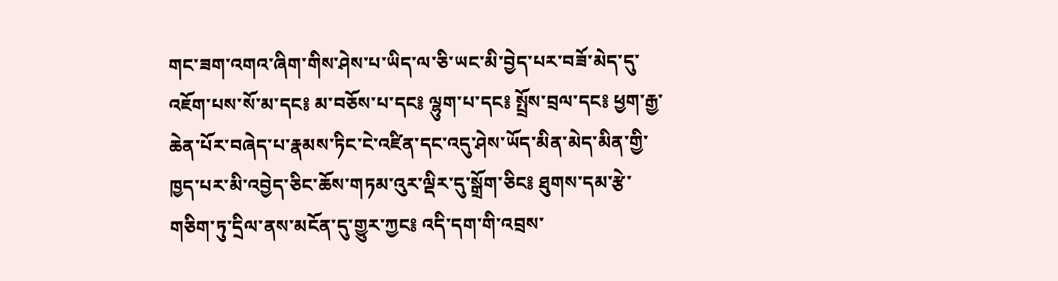གང་ཟག་འགའ་ཞིག་གིས་ཤེས་པ་ཡིད་ལ་ཅི་ཡང་མི་བྱེད་པར་བཟོ་མེད་དུ་འཇོག་པས་སོ་མ་དང༔ མ་བཅོས་པ་དང༔ ལྷུག་པ་དང༔ སྤྲོས་བྲལ་དང༔ ཕྱག་རྒྱ་ཆེན་པོར་བཞེད་པ་རྣམས་ཏིང་ངེ་འཛིན་དང་འདུ་ཤེས་ཡོད་མིན་མེད་མིན་གྱི་ཁྱད་པར་མི་འབྱེད་ཅིང་ཆོས་གཏམ་འུར་ལྡིར་དུ་སྒྲོག་ཅིང༔ ཐུགས་དམ་རྩེ་གཅིག་ཏུ་དྲིལ་ནས་མངོན་དུ་གྱུར་ཀྱང༔ འདི་དག་གི་འབྲས་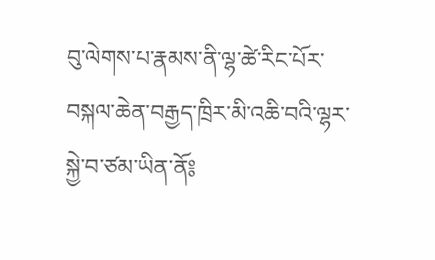བུ་ལེགས་པ་རྣམས་ནི་ལྷ་ཚེ་རིང་པོར་བསྐལ་ཆེན་བརྒྱད་ཁྲིར་མི་འཆི་བའི་ལྷར་སྐྱེ་བ་ཙམ་ཡིན་ནོ༔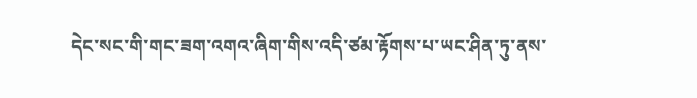དེང་སང་གི་གང་ཟག་འགའ་ཞིག་གིས་འདི་ཙམ་རྟོགས་པ་ཡང་ཤིན་ཏུ་ནས་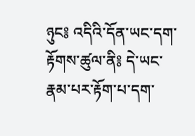ཉུང༔ འདིའི་དོན་ཡང་དག་རྟོགས་ཚུལ་ནི༔ དེ་ཡང་རྣམ་པར་རྟོག་པ་དག་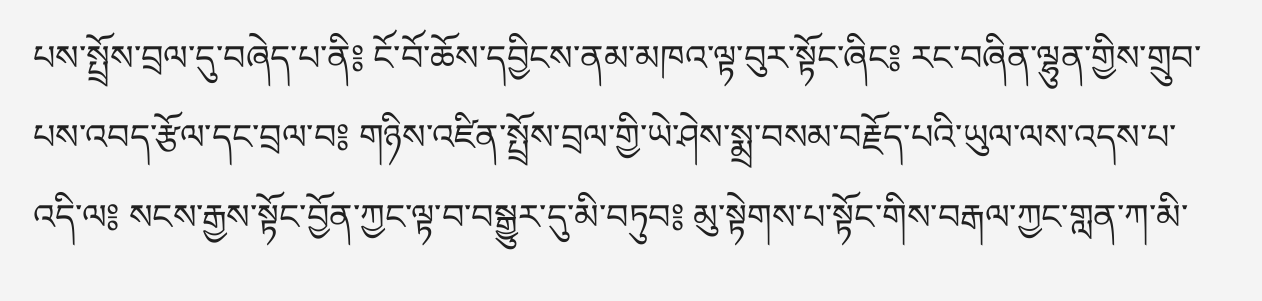པས་སྤྲོས་བྲལ་དུ་བཞེད་པ་ནི༔ ངོ་བོ་ཆོས་དབྱིངས་ནམ་མཁའ་ལྟ་བུར་སྟོང་ཞིང༔ རང་བཞིན་ལྷུན་གྱིས་གྲུབ་པས་འབད་རྩོལ་དང་བྲལ་བ༔ གཉིས་འཛིན་སྤྲོས་བྲལ་གྱི་ཡེ་ཤེས་སྨྲ་བསམ་བརྗོད་པའི་ཡུལ་ལས་འདས་པ་འདི་ལ༔ སངས་རྒྱས་སྟོང་བྱོན་ཀྱང་ལྟ་བ་བསྒྱུར་དུ་མི་བཏུབ༔ མུ་སྟེགས་པ་སྟོང་གིས་བརྒལ་ཀྱང་གླན་ཀ་མི་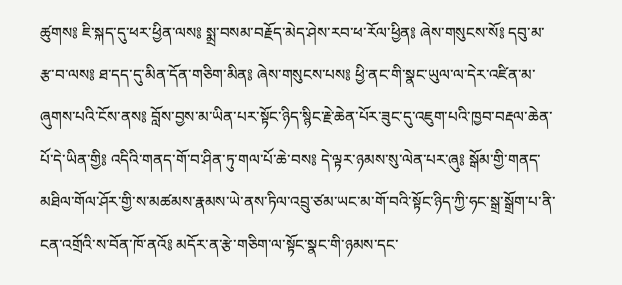ཚུགས༔ ཇི་སྐད་དུ་ཕར་ཕྱིན་ལས༔ སྨྲ་བསམ་བརྗོད་མེད་ཤེས་རབ་ཕ་རོལ་ཕྱིན༔ ཞེས་གསུངས་སོ༔ དབུ་མ་རྩ་བ་ལས༔ ཐ་དད་དུ་མིན་དོན་གཅིག་མིན༔ ཞེས་གསུངས་པས༔ ཕྱི་ནང་གི་སྣང་ཡུལ་ལ་དེར་འཛིན་མ་ཞུགས་པའི་ངོས་ནས༔ བློས་བྱས་མ་ཡིན་པར་སྟོང་ཉིད་སྙིང་རྗེ་ཆེན་པོར་ཟུང་དུ་འཇུག་པའི་ཁྱབ་བརྡལ་ཆེན་པོ་དེ་ཡིན་གྱི༔ འདིའི་གནད་གོ་བ་ཤིན་ཏུ་གལ་པོ་ཆེ་བས༔ དེ་ལྟར་ཉམས་སུ་ལེན་པར་ཞུ༔ སྒོམ་གྱི་གནད་མཐིལ་གོལ་ཤོར་གྱི་ས་མཚམས་རྣམས་ཡེ་ནས་ཏིལ་འབྲུ་ཙམ་ཡང་མ་གོ་བའི་སྟོང་ཉིད་ཀྱི་ཧང་སྒྲ་སྒྲོག་པ་ནི་ངན་འགྲོའི་ས་བོན་ཁོ་ནའོ༔ མདོར་ན་རྩེ་གཅིག་ལ་སྟོང་སྣང་གི་ཉམས་དང་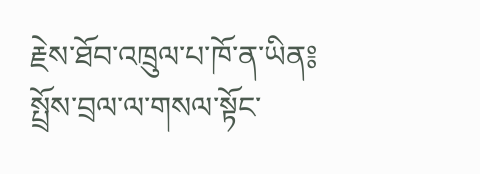རྗེས་ཐོབ་འཁྲུལ་པ་ཁོ་ན་ཡིན༔ སྤྲོས་བྲལ་ལ་གསལ་སྟོང་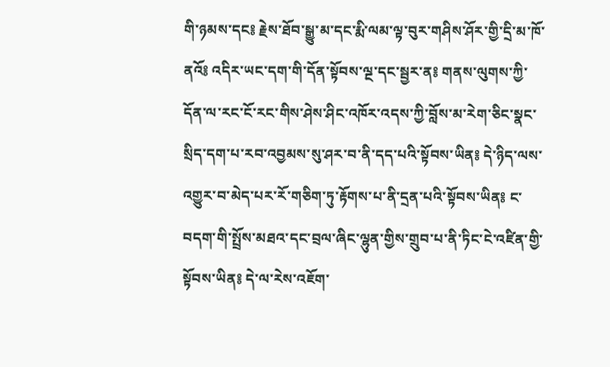གི་ཉམས་དང༔ རྗེས་ཐོབ་སྒྱུ་མ་དང་རྨི་ལམ་ལྟ་བུར་གཤིས་ཤོར་གྱི་དྲི་མ་ཁོ་ནའོ༔ འདིར་ཡང་དག་གི་དོན་སྟོབས་ལྔ་དང་སྦྱར་ན༔ གནས་ལུགས་ཀྱི་དོན་ལ་རང་ངོ་རང་གིས་ཤེས་ཤིང་འཁོར་འདས་ཀྱི་བློས་མ་རེག་ཅིང་སྣང་སྲིད་དག་པ་རབ་འབྱམས་སུ་ཤར་བ་ནི་དད་པའི་སྟོབས་ཡིན༔ དེ་ཉིད་ལས་འགྱུར་བ་མེད་པར་རོ་གཅིག་ཏུ་རྟོགས་པ་ནི་དྲན་པའི་སྟོབས་ཡིན༔ ང་བདག་གི་སྤྲོས་མཐའ་དང་བྲལ་ཞིང་ལྷུན་གྱིས་གྲུབ་པ་ནི་ཏིང་ངེ་འཛིན་གྱི་སྟོབས་ཡིན༔ དེ་ལ་རེས་འཇོག་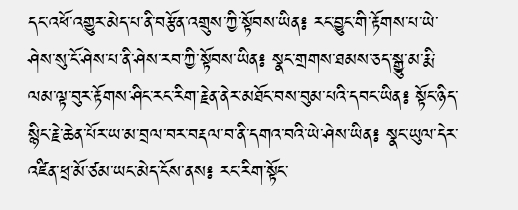དང་འཕོ་འགྱུར་མེད་པ་ནི་བརྩོན་འགྲུས་ཀྱི་སྟོབས་ཡིན༔ རང་བྱུང་གི་རྟོགས་པ་ཡེ་ཤེས་སུ་ངོ་ཤེས་པ་ནི་ཤེས་རབ་ཀྱི་སྟོབས་ཡིན༔ སྣང་གྲགས་ཐམས་ཅད་སྒྱུ་མ་རྨི་ལམ་ལྟ་བུར་རྟོགས་ཤིང་རང་རིག་རྗེན་ནེར་མཐོང་བས་བུམ་པའི་དབང་ཡིན༔ སྟོང་ཉིད་སྙིང་རྗེ་ཆེན་པོར་ཡ་མ་བྲལ་བར་བརྡལ་བ་ནི་དགའ་བའི་ཡེ་ཤེས་ཡིན༔ སྣང་ཡུལ་དེར་འཛིན་ཕྲ་མོ་ཙམ་ཡང་མེད་ངོས་ནས༔ རང་རིག་སྟོང་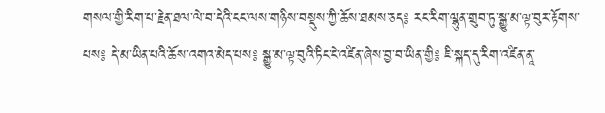གསལ་གྱི་རིག་པ་རྗེན་ཐལ་ལེ་བ་དེའི་ངང་ལས་གཉིས་བསྡུས་ཀྱི་ཆོས་ཐམས་ཅད༔ རང་རིག་ལྷུན་གྲུབ་ཏུ་སྒྱུ་མ་ལྟ་བུར་རྟོགས་པས༔ དེ་མ་ཡིན་པའི་ཆོས་འགའ་མེད་པས༔ སྒྱུ་མ་ལྟ་བུའི་ཏིང་ངེ་འཛིན་ཞེས་བྱ་བ་ཡིན་གྱི༔ ཇི་སྐད་དུ་རིག་འཛིན་ནཱ་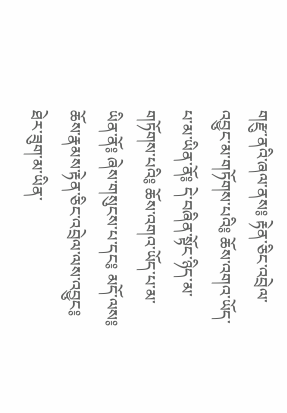གརྫུ་ནའི་ཞལ་ནས༔ རྟེན་ཅིང་འབྲེལ་འབྱུང་མ་གཏོགས་པའི༔ ཆོས་འགའ་ཡོད་པ་མ་ཡིན་ནོ༔ དེ་བཞིན་སྟོང་ཉིད་མ་གཏོགས་པའི༔ ཆོས་འགའ་ཡོད་པ་མ་ཡིན་ནོ༔ ཞེས་གསུངས་པ་དང༔ མདོ་ལས༔ ཆོས་རྣམས་རྟེན་ཅིང་འབྲེལ་ལས་འབྱུང༔ ཐེར་ཟུག་མ་ཡིན་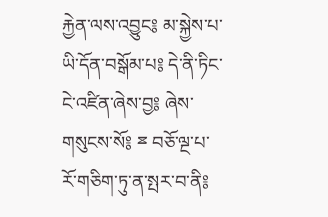རྐྱེན་ལས་འབྱུང༔ མ་སྐྱེས་པ་ཡི་དོན་བསྒོམ་པ༔ དེ་ནི་ཏིང་ངེ་འཛིན་ཞེས་བྱ༔ ཞེས་གསུངས་སོ༔ ྈ བཅོ་ལྔ་པ་རོ་གཅིག་ཏུ་ན་སྤར་བ་ནི༔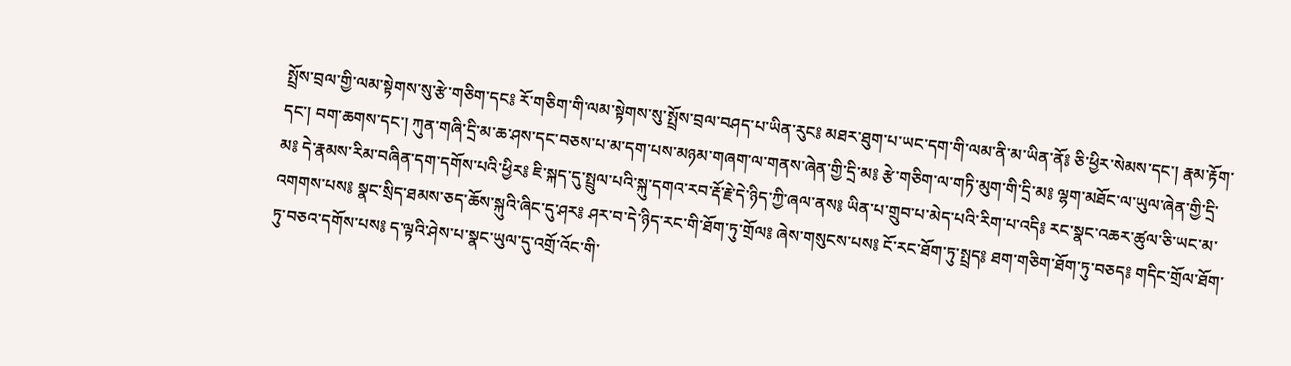སྤྲོས་བྲལ་གྱི་ལམ་སྟེགས་སུ་རྩེ་གཅིག་དང༔ རོ་གཅིག་གི་ལམ་སྟེགས་སུ་སྤྲོས་བྲལ་བཤད་པ་ཡིན་རུང༔ མཐར་ཐུག་པ་ཡང་དག་གི་ལམ་ནི་མ་ཡིན་ནོ༔ ཅི་ཕྱིར་སེམས་དང་། རྣམ་རྟོག་དང་། བག་ཆགས་དང་། ཀུན་གཞི་དྲི་མ་ཆ་ཤས་དང་བཅས་པ་མ་དག་པས་མཉམ་གཞག་ལ་གནས་ཞེན་གྱི་དྲི་མ༔ རྩེ་གཅིག་ལ་གཏི་མུག་གི་དྲི་མ༔ ལྷག་མཐོང་ལ་ཡུལ་ཞེན་གྱི་དྲི་མ༔ དེ་རྣམས་རིམ་བཞིན་དག་དགོས་པའི་ཕྱིར༔ ཇི་སྐད་དུ་སྤྲུལ་པའི་སྐུ་དགའ་རབ་རྡོ་རྗེ་དེ་ཉིད་ཀྱི་ཞལ་ནས༔ ཡིན་པ་གྲུབ་པ་མེད་པའི་རིག་པ་འདི༔ རང་སྣང་འཆར་ཚུལ་ཅི་ཡང་མ་འགགས་པས༔ སྣང་སྲིད་ཐམས་ཅད་ཆོས་སྐུའི་ཞིང་དུ་ཤར༔ ཤར་བ་དེ་ཉིད་རང་གི་ཐོག་ཏུ་གྲོལ༔ ཞེས་གསུངས་པས༔ ངོ་རང་ཐོག་ཏུ་སྤྲད༔ ཐག་གཅིག་ཐོག་ཏུ་བཅད༔ གདིང་གྲོལ་ཐོག་ཏུ་བཅའ་དགོས་པས༔ ད་ལྟའི་ཤེས་པ་སྣང་ཡུལ་དུ་འགྲོ་འོང་གི་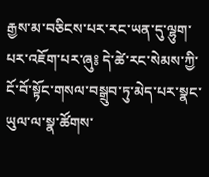རྒྱས་མ་བཅིངས་པར་རང་ཡན་དུ་ལྷུག་པར་འཇོག་པར་ཞུ༔ དེ་ཚེ་རང་སེམས་ཀྱི་ངོ་བོ་སྟོང་གསལ་བསྒྲུབ་ཏུ་མེད་པར་སྣང་ཡུལ་ལ་སྣ་ཚོགས་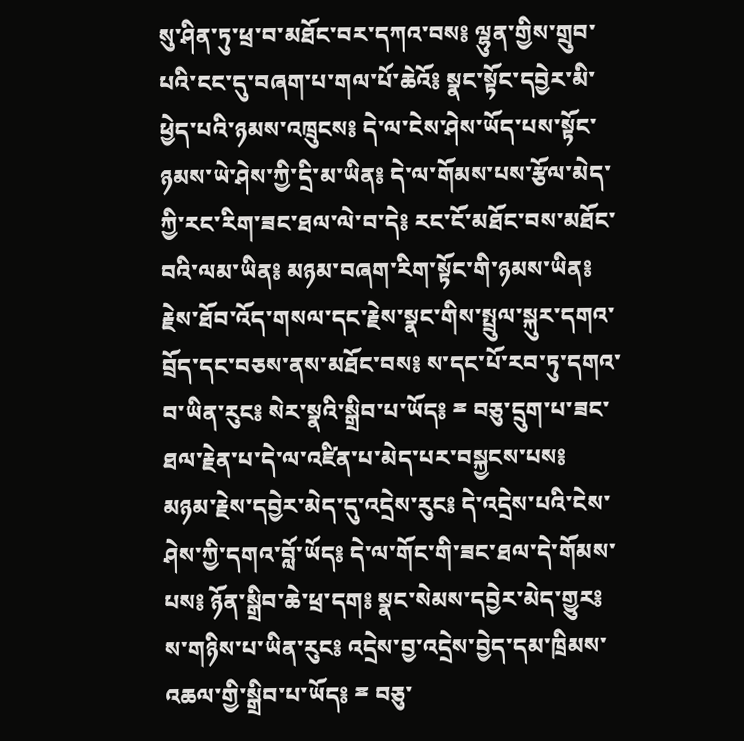སུ་ཤིན་ཏུ་ཕྲ་བ་མཐོང་བར་དཀའ་བས༔ ལྷུན་གྱིས་གྲུབ་པའི་ངང་དུ་བཞག་པ་གལ་པོ་ཆེའོ༔ སྣང་སྟོང་དབྱེར་མི་ཕྱེད་པའི་ཉམས་འཁྲུངས༔ དེ་ལ་ངེས་ཤེས་ཡོད་པས་སྟོང་ཉམས་ཡེ་ཤེས་ཀྱི་དྲི་མ་ཡིན༔ དེ་ལ་གོམས་པས་རྩོལ་མེད་ཀྱི་རང་རིག་ཟང་ཐལ་ལེ་བ་དེ༔ རང་ངོ་མཐོང་བས་མཐོང་བའི་ལམ་ཡིན༔ མཉམ་བཞག་རིག་སྟོང་གི་ཉམས་ཡིན༔ རྗེས་ཐོབ་འོད་གསལ་དང་རྗེས་སྣང་གིས་སྤྲུལ་སྐུར་དགའ་བྲོད་དང་བཅས་ནས་མཐོང་བས༔ ས་དང་པོ་རབ་ཏུ་དགའ་བ་ཡིན་རུང༔ སེར་སྣའི་སྒྲིབ་པ་ཡོད༔ ྈ བཅུ་དྲུག་པ་ཟང་ཐལ་རྗེན་པ་དེ་ལ་འཛིན་པ་མེད་པར་བསྐྱངས་པས༔ མཉམ་རྗེས་དབྱེར་མེད་དུ་འདྲེས་རུང༔ དེ་འདྲེས་པའི་ངེས་ཤེས་ཀྱི་དགའ་བློ་ཡོད༔ དེ་ལ་གོང་གི་ཟང་ཐལ་དེ་གོམས་པས༔ ཉོན་སྒྲིབ་ཆེ་ཕྲ་དག༔ སྣང་སེམས་དབྱེར་མེད་གྱུར༔ ས་གཉིས་པ་ཡིན་རུང༔ འདྲེས་བྱ་འདྲེས་བྱེད་དམ་ཁྲིམས་འཆལ་གྱི་སྒྲིབ་པ་ཡོད༔ ྈ བཅུ་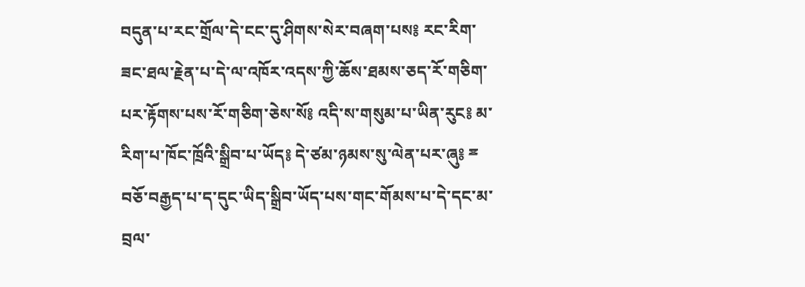བདུན་པ་རང་གྲོལ་དེ་ངང་དུ་ཤིགས་སེར་བཞག་པས༔ རང་རིག་ཟང་ཐལ་རྗེན་པ་དེ་ལ་འཁོར་འདས་ཀྱི་ཆོས་ཐམས་ཅད་རོ་གཅིག་པར་རྟོགས་པས་རོ་གཅིག་ཅེས་སོ༔ འདི་ས་གསུམ་པ་ཡིན་རུང༔ མ་རིག་པ་ཁོང་ཁྲོའི་སྒྲིབ་པ་ཡོད༔ དེ་ཙམ་ཉམས་སུ་ལེན་པར་ཞུ༔ ྈ བཅོ་བརྒྱད་པ་ད་དུང་ཡིད་སྒྲིབ་ཡོད་པས་གང་གོམས་པ་དེ་དང་མ་བྲལ་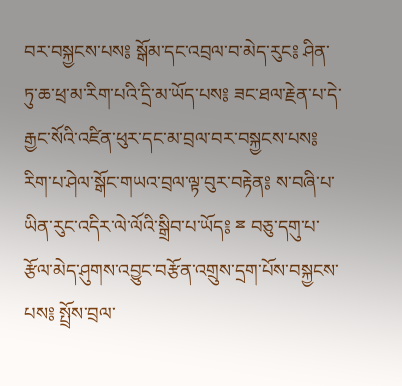བར་བསྐྱངས་པས༔ སྒོམ་དང་འབྲལ་བ་མེད་རུང༔ ཤིན་ཏུ་ཆ་ཕྲ་མ་རིག་པའི་དྲི་མ་ཡོད་པས༔ ཟང་ཐལ་རྗེན་པ་དེ་རྒྱང་སོའི་འཛིན་ཕུར་དང་མ་བྲལ་བར་བསྐྱངས་པས༔ རིག་པ་ཤེལ་སྒོང་གཡའ་བྲལ་ལྟ་བུར་བརྟེན༔ ས་བཞི་པ་ཡིན་རུང་འདིར་ལེ་ལོའི་སྒྲིབ་པ་ཡོད༔ ྈ བཅུ་དགུ་པ་རྩོལ་མེད་ཤུགས་འབྱུང་བརྩོན་འགྲུས་དྲག་པོས་བསྐྱངས་པས༔ སྤྲོས་བྲལ་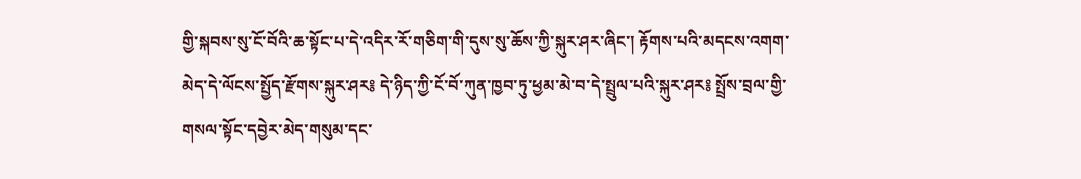གྱི་སྐབས་སུ་ངོ་བོའི་ཆ་སྟོང་པ་དེ་འདིར་རོ་གཅིག་གི་དུས་སུ་ཆོས་ཀྱི་སྐུར་ཤར་ཞིང་། རྟོགས་པའི་མདངས་འགག་མེད་དེ་ལོངས་སྤྱོད་རྫོགས་སྐུར་ཤར༔ དེ་ཉིད་ཀྱི་ངོ་བོ་ཀུན་ཁྱབ་ཏུ་ཕྱམ་མེ་བ་དེ་སྤྲུལ་པའི་སྐུར་ཤར༔ སྤྲོས་བྲལ་གྱི་གསལ་སྟོང་དབྱེར་མེད་གསུམ་དང་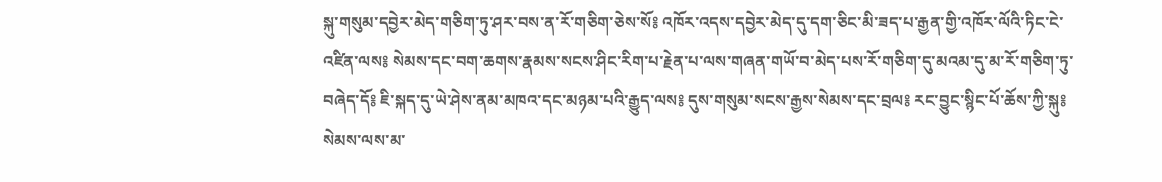སྐུ་གསུམ་དབྱེར་མེད་གཅིག་ཏུ་ཤར་བས་ན་རོ་གཅིག་ཅེས་སོ༔ འཁོར་འདས་དབྱེར་མེད་དུ་དག་ཅིང་མི་ཟད་པ་རྒྱན་གྱི་འཁོར་ལོའི་ཏིང་ངེ་འཛིན་ལས༔ སེམས་དང་བག་ཆགས་རྣམས་སངས་ཤིང་རིག་པ་རྗེན་པ་ལས་གཞན་གཡོ་བ་མེད་པས་རོ་གཅིག་དུ་མའམ་དུ་མ་རོ་གཅིག་ཏུ་བཞེད་དོ༔ ཇི་སྐད་དུ་ཡེ་ཤེས་ནམ་མཁའ་དང་མཉམ་པའི་རྒྱུད་ལས༔ དུས་གསུམ་སངས་རྒྱས་སེམས་དང་བྲལ༔ རང་བྱུང་སྙིང་པོ་ཆོས་ཀྱི་སྐུ༔ སེམས་ལས་མ་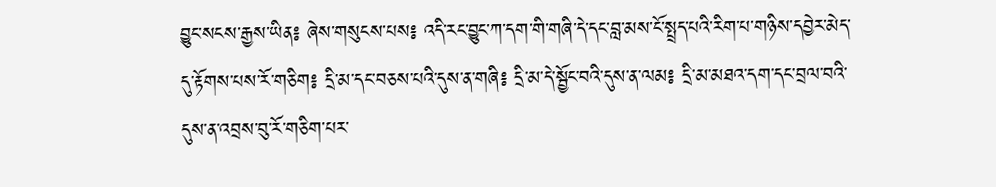བྱུང་སངས་རྒྱས་ཡིན༔ ཞེས་གསུངས་པས༔ འདི་རང་བྱུང་ཀ་དག་གི་གཞི་དེ་དང་བླ་མས་ངོ་སྤྲད་པའི་རིག་པ་གཉིས་དབྱེར་མེད་དུ་རྟོགས་པས་རོ་གཅིག༔ དྲི་མ་དང་བཅས་པའི་དུས་ན་གཞི༔ དྲི་མ་དེ་སྦྱོང་བའི་དུས་ན་ལམ༔ དྲི་མ་མཐའ་དག་དང་བྲལ་བའི་དུས་ན་འབྲས་བུ་རོ་གཅིག་པར་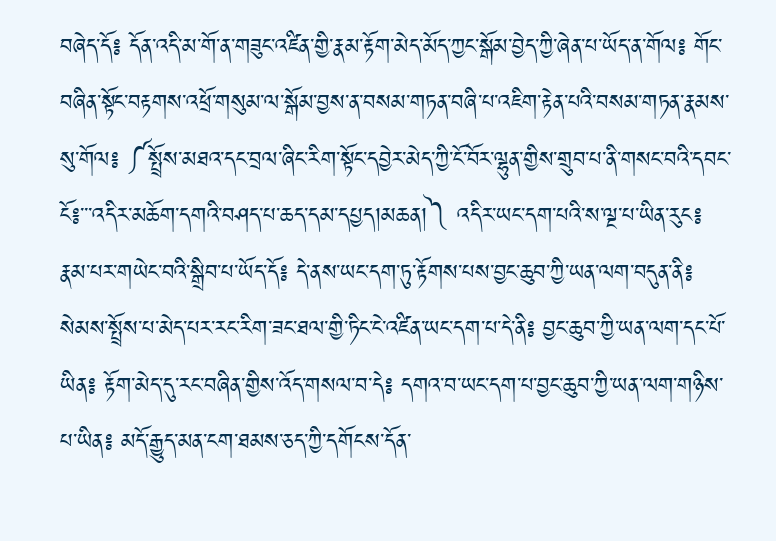བཞེད་དོ༔ དོན་འདི་མ་གོ་ན་གཟུང་འཛིན་གྱི་རྣམ་རྟོག་མེད་མོད་ཀྱང་སྒོམ་བྱེད་ཀྱི་ཞེན་པ་ཡོད་ན་གོལ༔ གོང་བཞིན་སྟོང་བརྟགས་འཕྲོ་གསུམ་ལ་སྒོམ་བྱས་ན་བསམ་གཏན་བཞི་པ་འཇིག་རྟེན་པའི་བསམ་གཏན་རྣམས་སུ་གོལ༔ ༼སྤྲོས་མཐའ་དང་བྲལ་ཞིང་རིག་སྟོང་དབྱེར་མེད་ཀྱི་ངོ་བོར་ལྷུན་གྱིས་གྲུབ་པ་ནི་གསང་བའི་དབང་ངོ༔་་་འདིར་མཆོག་དགའི་བཤད་པ་ཆད་དམ་དཔྱད།མཆན།༽ འདིར་ཡང་དག་པའི་ས་ལྔ་པ་ཡིན་རུང༔ རྣམ་པར་གཡེང་བའི་སྒྲིབ་པ་ཡོད་དོ༔ དེ་ནས་ཡང་དག་ཏུ་རྟོགས་པས་བྱང་ཆུབ་ཀྱི་ཡན་ལག་བདུན་ནི༔ སེམས་སྤྲོས་པ་མེད་པར་རང་རིག་ཟང་ཐལ་གྱི་ཏིང་ངེ་འཛིན་ཡང་དག་པ་དེ་ནི༔ བྱང་ཆུབ་ཀྱི་ཡན་ལག་དང་པོ་ཡིན༔ རྟོག་མེད་དུ་རང་བཞིན་གྱིས་འོད་གསལ་བ་དེ༔ དགའ་བ་ཡང་དག་པ་བྱང་ཆུབ་ཀྱི་ཡན་ལག་གཉིས་པ་ཡིན༔ མདོ་རྒྱུད་མན་ངག་ཐམས་ཅད་ཀྱི་དགོངས་དོན་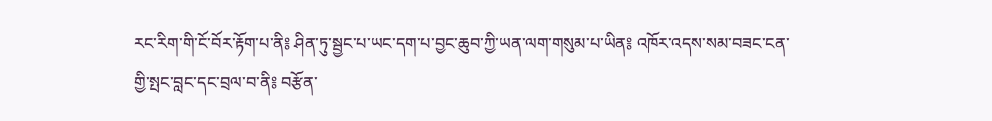རང་རིག་གི་ངོ་བོར་རྟོག་པ་ནི༔ ཤིན་ཏུ་སྦྱང་པ་ཡང་དག་པ་བྱང་ཆུབ་ཀྱི་ཡན་ལག་གསུམ་པ་ཡིན༔ འཁོར་འདས་སམ་བཟང་ངན་གྱི་སྤང་བླང་དང་བྲལ་བ་ནི༔ བརྩོན་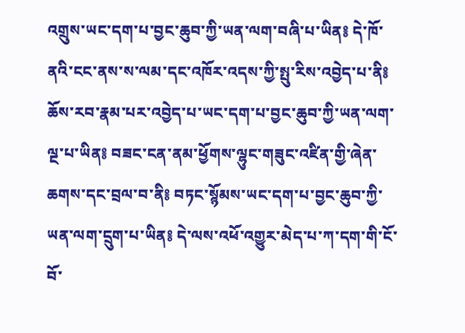འགྲུས་ཡང་དག་པ་བྱང་ཆུབ་ཀྱི་ཡན་ལག་བཞི་པ་ཡིན༔ དེ་ཁོ་ནའི་ངང་ནས་ས་ལམ་དང་འཁོར་འདས་ཀྱི་སྤུ་རིས་འབྱེད་པ་ནི༔ ཆོས་རབ་རྣམ་པར་འབྱེད་པ་ཡང་དག་པ་བྱང་ཆུབ་ཀྱི་ཡན་ལག་ལྔ་པ་ཡིན༔ བཟང་ངན་ནམ་ཕྱོགས་ལྷུང་གཟུང་འཛིན་གྱི་ཞེན་ཆགས་དང་བྲལ་བ་ནི༔ བཏང་སྙོམས་ཡང་དག་པ་བྱང་ཆུབ་ཀྱི་ཡན་ལག་དྲུག་པ་ཡིན༔ དེ་ལས་འཕོ་འགྱུར་མེད་པ་ཀ་དག་གི་ངོ་བོ་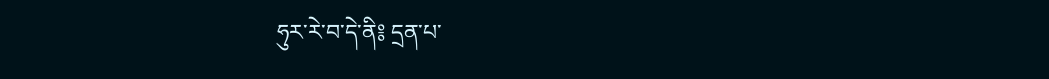ཧུར་རེ་བ་དེ་ནི༔ དྲན་པ་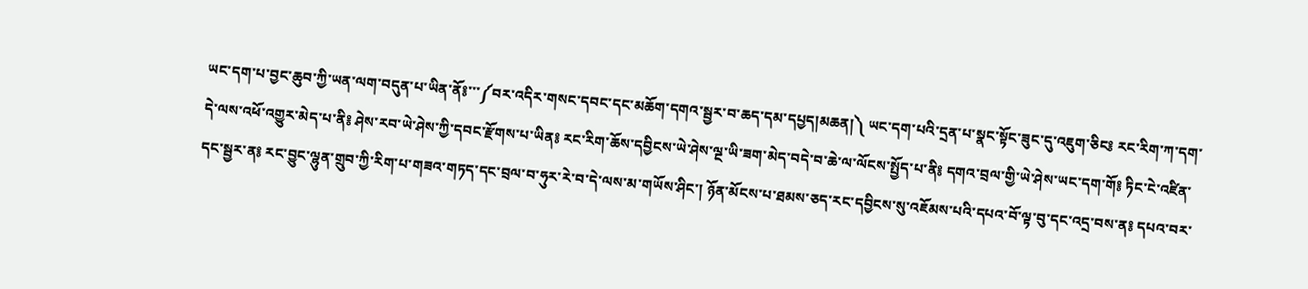ཡང་དག་པ་བྱང་ཆུབ་ཀྱི་ཡན་ལག་བདུན་པ་ཡིན་ནོ༔་་་༼བར་འདིར་གསང་དབང་དང་མཆོག་དགའ་སྦྱར་བ་ཆད་དམ་དཔྱད།མཆན།༽ ཡང་དག་པའི་དྲན་པ་སྣང་སྟོང་ཟུང་དུ་འཇུག་ཅིང༔ རང་རིག་ཀ་དག་དེ་ལས་འཕོ་འགྱུར་མེད་པ་ནི༔ ཤེས་རབ་ཡེ་ཤེས་ཀྱི་དབང་རྫོགས་པ་ཡིན༔ རང་རིག་ཆོས་དབྱིངས་ཡེ་ཤེས་ལྔ་ཡི་ཟག་མེད་བདེ་བ་ཆེ་ལ་ལོངས་སྤྱོད་པ་ནི༔ དགའ་བྲལ་གྱི་ཡེ་ཤེས་ཡང་དག་གོ༔ ཏིང་ངེ་འཛིན་དང་སྦྱར་ན༔ རང་བྱུང་ལྷུན་གྲུབ་ཀྱི་རིག་པ་གཟའ་གཏད་དང་བྲལ་བ་ཧུར་རེ་བ་དེ་ལས་མ་གཡོས་ཤིང་། ཉོན་མོངས་པ་ཐམས་ཅད་རང་དབྱིངས་སུ་འཇོམས་པའི་དཔའ་བོ་ལྟ་བུ་དང་འདྲ་བས་ན༔ དཔའ་བར་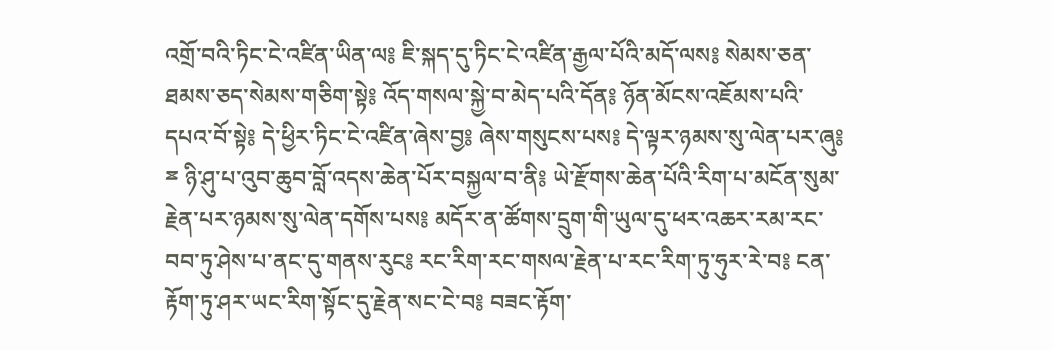འགྲོ་བའི་ཏིང་ངེ་འཛིན་ཡིན་ལ༔ ཇི་སྐད་དུ་ཏིང་ངེ་འཛིན་རྒྱལ་པོའི་མདོ་ལས༔ སེམས་ཅན་ཐམས་ཅད་སེམས་གཅིག་སྟེ༔ འོད་གསལ་སྐྱེ་བ་མེད་པའི་དོན༔ ཉོན་མོངས་འཇོམས་པའི་དཔའ་བོ་སྟེ༔ དེ་ཕྱིར་ཏིང་ངེ་འཛིན་ཞེས་བྱ༔ ཞེས་གསུངས་པས༔ དེ་ལྟར་ཉམས་སུ་ལེན་པར་ཞུ༔ ྈ ཉི་ཤུ་པ་འུབ་ཆུབ་བློ་འདས་ཆེན་པོར་བསྐྱལ་བ་ནི༔ ཡེ་རྫོགས་ཆེན་པོའི་རིག་པ་མངོན་སུམ་རྗེན་པར་ཉམས་སུ་ལེན་དགོས་པས༔ མདོར་ན་ཚོགས་དྲུག་གི་ཡུལ་དུ་ཕར་འཆར་རམ་རང་བབ་ཏུ་ཤེས་པ་ནང་དུ་གནས་རུང༔ རང་རིག་རང་གསལ་རྗེན་པ་རང་རིག་ཏུ་ཧུར་རེ་བ༔ ངན་རྟོག་ཏུ་ཤར་ཡང་རིག་སྟོང་དུ་རྗེན་སང་ངེ་བ༔ བཟང་རྟོག་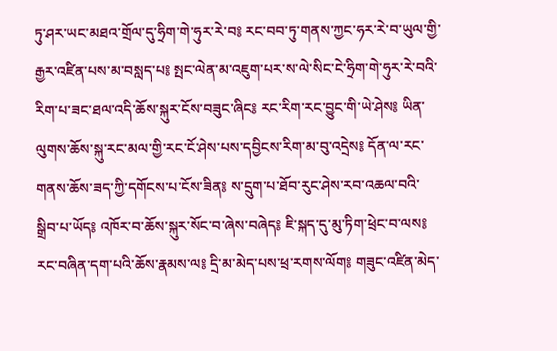ཏུ་ཤར་ཡང་མཐའ་གྲོལ་དུ་ཧྲིག་གེ་ཧུར་རེ་བ༔ རང་བབ་ཏུ་གནས་ཀྱང་ཧར་རེ་བ་ཡུལ་གྱི་རྒྱར་འཛིན་པས་མ་བསླད་པ༔ སྤང་ལེན་མ་འཇུག་པར་ས་ལེ་སིང་ངེ་ཧྲིག་གེ་ཧུར་རེ་བའི་རིག་པ་ཟང་ཐལ་འདི་ཆོས་སྐུར་ངོས་བཟུང་ཞིང༔ རང་རིག་རང་བྱུང་གི་ཡེ་ཤེས༔ ཡིན་ལུགས་ཆོས་སྐུ་རང་མལ་གྱི་རང་ངོ་ཤེས་པས་དབྱིངས་རིག་མ་བུ་འདྲེས༔ དོན་ལ་རང་གནས་ཆོས་ཟད་ཀྱི་དགོངས་པ་ངོས་ཟིན༔ ས་དྲུག་པ་ཐོབ་རུང་ཤེས་རབ་འཆལ་བའི་སྒྲིབ་པ་ཡོད༔ འཁོར་བ་ཆོས་སྐུར་སོང་བ་ཞེས་བཞེད༔ ཇི་སྐད་དུ་མུ་ཏིག་ཕྲེང་བ་ལས༔ རང་བཞིན་དག་པའི་ཆོས་རྣམས་ལ༔ དྲི་མ་མེད་པས་ཕྲ་རགས་ལོག༔ གཟུང་འཛིན་མེད་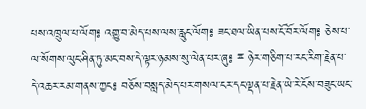པས་འཁྲུལ་པ་ལོག༔ འགྱུ་བ་མེད་པས་ལས་རླུང་ལོག༔ ཟང་ཐལ་ཡིན་པས་ངོ་བོར་ལོག༔ ཅེས་པ་ལ་སོགས་ལུང་ཤིན་ཏུ་མང་བས་དེ་ལྟར་ཉམས་སུ་ལེན་པར་ཞུ༔ ྈ ཉེར་གཅིག་པ་རང་རིག་རྗེན་པ་དེ་འཆར་རམ་གནས་ཀྱང༔ བཅོས་བསླད་མེད་པར་གསལ་ངར་དང་ལྡན་པ་རྗེན་ཡེ་རེ་ངོས་བཟུང་ཡང་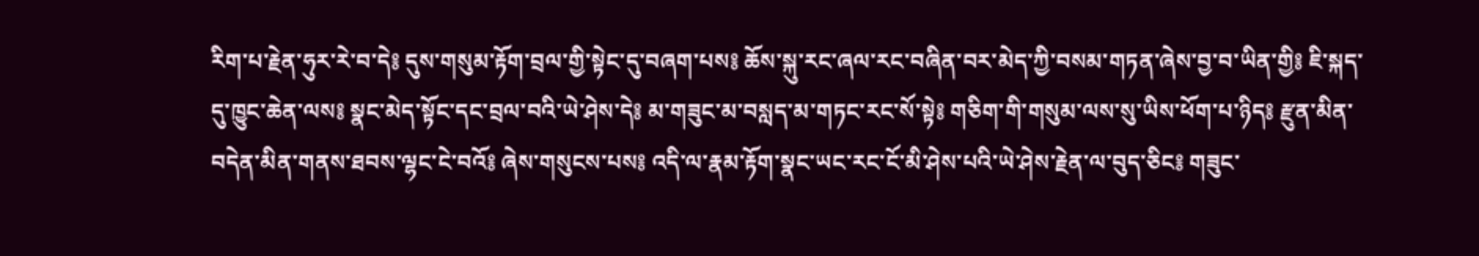རིག་པ་རྗེན་ཧུར་རེ་བ་དེ༔ དུས་གསུམ་རྟོག་བྲལ་གྱི་སྟེང་དུ་བཞག་པས༔ ཆོས་སྐུ་རང་ཞལ་རང་བཞིན་བར་མེད་ཀྱི་བསམ་གཏན་ཞེས་བྱ་བ་ཡིན་གྱི༔ ཇི་སྐད་དུ་ཁྱུང་ཆེན་ལས༔ སྣང་མེད་སྟོང་དང་བྲལ་བའི་ཡེ་ཤེས་དེ༔ མ་གཟུང་མ་བསླད་མ་གཏང་རང་སོ་སྟེ༔ གཅིག་གི་གསུམ་ལས་སུ་ཡིས་ཕོག་པ་ཉིད༔ རྫུན་མིན་བདེན་མིན་གནས་ཐབས་ལྷང་ངེ་བའོ༔ ཞེས་གསུངས་པས༔ འདི་ལ་རྣམ་རྟོག་སྣང་ཡང་རང་ངོ་མི་ཤེས་པའི་ཡེ་ཤེས་རྗེན་ལ་བུད་ཅིང༔ གཟུང་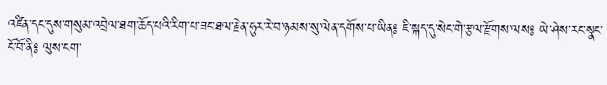འཛིན་དང་དུས་གསུམ་འབྲེལ་ཐག་ཆོད་པའི་རིག་པ་ཟང་ཐལ་རྗེན་ཧུར་རེ་བ་ཉམས་སུ་ལེན་དགོས་པ་ཡིན༔ ཇི་སྐད་དུ་སེང་གེ་རྩལ་རྫོགས་ལས༔ ཡེ་ཤེས་རང་སྣང་ངོ་བོ་ནི༔ ལུས་ངག་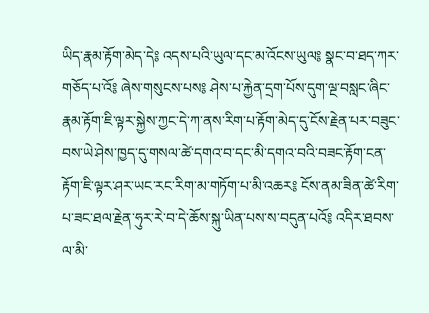ཡིད་རྣམ་རྟོག་མེད་དེ༔ འདས་པའི་ཡུལ་དང་མ་འོངས་ཡུལ༔ སྣང་བ་ཐད་ཀར་གཅོད་པ་འོ༔ ཞེས་གསུངས་པས༔ ཤེས་པ་རྐྱེན་དྲག་པོས་དུག་ལྔ་བསླང་ཞིང་རྣམ་རྟོག་ཇི་ལྟར་སྐྱེས་ཀྱང་དེ་ཀ་ནས་རིག་པ་རྟོག་མེད་དུ་ངོས་རྗེན་པར་བཟུང་བས་ཡེ་ཤེས་ཁྱད་དུ་གསལ་ཚེ་དགའ་བ་དང་མི་དགའ་བའི་བཟང་རྟོག་ངན་རྟོག་ཇི་ལྟར་ཤར་ཡང་རང་རིག་མ་གཏོག་པ་མི་འཆར༔ ངོས་ནམ་ཟིན་ཚེ་རིག་པ་ཟང་ཐལ་རྗེན་ཧུར་རེ་བ་དེ་ཆོས་སྐུ་ཡིན་པས་ས་བདུན་པའོ༔ འདིར་ཐབས་ལ་མི་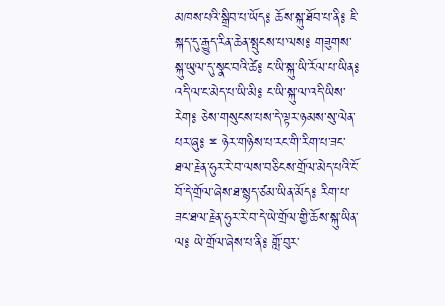མཁས་པའི་སྒྲིབ་པ་ཡོད༔ ཆོས་སྐུ་ཐོབ་པ་ནི༔ ཇི་སྐད་དུ་རྒྱུད་རིན་ཆེན་སྤུངས་པ་ལས༔ གཟུགས་སྐུ་ཡུལ་དུ་སྣང་བའི་ཚེ༔ ང་ཡི་སྐུ་ཡི་རོལ་པ་ཡིན༔ འདི་ལ་ང་མེད་པ་ཡི་མི༔ ང་ཡི་སྐུ་ལ་འདི་ཡིས་རེག༔ ཅེས་གསུངས་པས་དེ་ལྟར་ཉམས་སུ་ལེན་པར་ཞུ༔ ྈ ཉེར་གཉིས་པ་རང་གི་རིག་པ་ཟང་ཐལ་རྗེན་ཧུར་རེ་བ་ལས་བཅིངས་གྲོལ་མེད་པའི་ངོ་བོ་དེ་གྲོལ་ཞེས་ཐ་སྙད་ཙམ་ཡིན་མོད༔ རིག་པ་ཟང་ཐལ་རྗེན་ཧུར་རེ་བ་དེ་ཡེ་གྲོལ་གྱི་ཆོས་སྐུ་ཡིན་ལ༔ ཡེ་གྲོལ་ཞེས་པ་ནི༔ གློ་བུར་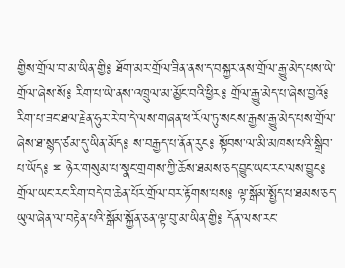གྱིས་གྲོལ་བ་མ་ཡིན་གྱི༔ ཐོག་མར་གྲོལ་ཟིན་ནས་ད་བསྐྱར་ནས་གྲོལ་རྒྱུ་མེད་པས་ཡེ་གྲོལ་ཞེས་སོ༔ རིག་པ་ཡེ་ནས་འཁྲུལ་མ་མྱོང་བའི་ཕྱིར༔ གྲོལ་རྒྱུ་མེད་པ་ཞེས་བྱའོ༔ རིག་པ་ཟང་ཐལ་རྗེན་ཧུར་རེ་བ་དེ་ལས་གཞན་ཕ་རོལ་ཏུ་སངས་རྒྱས་རྒྱུ་མེད་པས་གྲོལ་ཞེས་ཐ་སྙད་ཙམ་དུ་ཡིན་མོད༔ ས་བརྒྱད་པ་ནོན་རུང༔ སྟོབས་ལ་མི་མཁས་པའི་སྒྲིབ་པ་ཡོད༔ ྈ ཉེར་གསུམ་པ་སྣང་གྲགས་ཀྱི་ཆོས་ཐམས་ཅད་བྱུང་ཡང་རང་ལས་བྱུང༔ གྲོལ་ཡང་རང་རིག་བདེ་བ་ཆེན་པོར་གྲོལ་བར་རྟོགས་པས༔ ལྟ་སྒོམ་སྤྱོད་པ་ཐམས་ཅད་ཡུལ་ཞེན་ལ་བརྟེན་པའི་སྒོམ་སྐྱོན་ཅན་ལྟ་བུ་མ་ཡིན་གྱི༔ དོན་ལས་རང་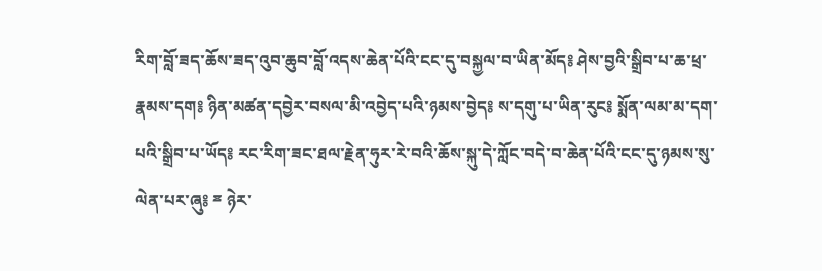རིག་བློ་ཟད་ཆོས་ཟད་འུབ་ཆུབ་བློ་འདས་ཆེན་པོའི་ངང་དུ་བསྐྱལ་བ་ཡིན་མོད༔ ཤེས་བྱའི་སྒྲིབ་པ་ཆ་ཕྲ་རྣམས་དག༔ ཉིན་མཚན་དབྱེར་བསལ་མི་འབྱེད་པའི་ཉམས་བྱེད༔ ས་དགུ་པ་ཡིན་རུང༔ སྨོན་ལམ་མ་དག་པའི་སྒྲིབ་པ་ཡོད༔ རང་རིག་ཟང་ཐལ་རྗེན་ཧུར་རེ་བའི་ཆོས་སྐུ་དེ་ཀློང་བདེ་བ་ཆེན་པོའི་ངང་དུ་ཉམས་སུ་ལེན་པར་ཞུ༔ ྈ ཉེར་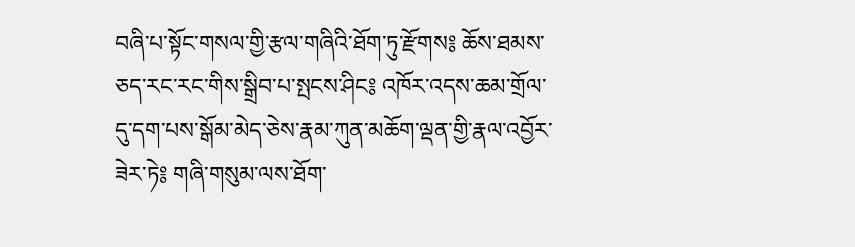བཞི་པ་སྟོང་གསལ་གྱི་རྩལ་གཞིའི་ཐོག་ཏུ་རྫོགས༔ ཆོས་ཐམས་ཅད་རང་རང་གིས་སྒྲིབ་པ་སྤངས་ཤིང༔ འཁོར་འདས་ཆམ་གྲོལ་དུ་དག་པས་སྒོམ་མེད་ཅེས་རྣམ་ཀུན་མཆོག་ལྡན་གྱི་རྣལ་འབྱོར་ཟེར་ཏེ༔ གཞི་གསུམ་ལས་ཐོག་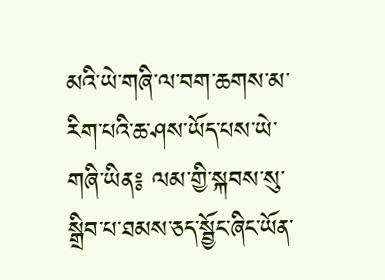མའི་ཡེ་གཞི་ལ་བག་ཆགས་མ་རིག་པའི་ཆ་ཤས་ཡོད་པས་ཡེ་གཞི་ཡིན༔ ལམ་གྱི་སྐབས་སུ་སྒྲིབ་པ་ཐམས་ཅད་སྦྱོང་ཞིང་ཡོན་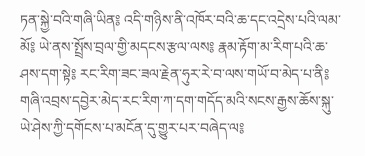ཏན་སྐྱེ་བའི་གཞི་ཡིན༔ འདི་གཉིས་ནི་འཁོར་བའི་ཆ་དང་འདྲེས་པའི་ལམ་མོ༔ ཡེ་ནས་སྤྲོས་བྲལ་གྱི་མདངས་རྩལ་ལས༔ རྣམ་རྟོག་མ་རིག་པའི་ཆ་ཤས་དག་སྟེ༔ རང་རིག་ཟང་ཟལ་རྗེན་ཧུར་རེ་བ་ལས་གཡོ་བ་མེད་པ་ནི༔ གཞི་འབྲས་དབྱེར་མེད་རང་རིག་ཀ་དག་གདོད་མའི་སངས་རྒྱས་ཆོས་སྐུ་ཡེ་ཤེས་ཀྱི་དགོངས་པ་མངོན་དུ་གྱུར་པར་བཞེད་ལ༔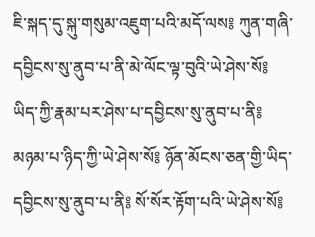ཇི་སྐད་དུ་སྐུ་གསུམ་འཇུག་པའི་མདོ་ལས༔ ཀུན་གཞི་དབྱིངས་སུ་ནུབ་པ་ནི་མེ་ལོང་ལྟ་བུའི་ཡེ་ཤེས་སོ༔ ཡིད་ཀྱི་རྣམ་པར་ཤེས་པ་དབྱིངས་སུ་ནུབ་པ་ནི༔ མཉམ་པ་ཉིད་ཀྱི་ཡེ་ཤེས་སོ༔ ཉོན་མོངས་ཅན་གྱི་ཡིད་དབྱིངས་སུ་ནུབ་པ་ནི༔ སོ་སོར་རྟོག་པའི་ཡེ་ཤེས་སོ༔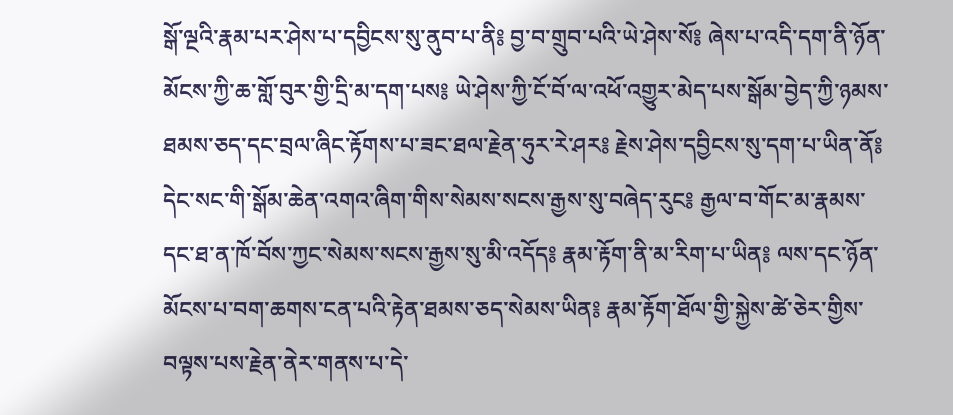སྒོ་ལྔའི་རྣམ་པར་ཤེས་པ་དབྱིངས་སུ་ནུབ་པ་ནི༔ བྱ་བ་གྲུབ་པའི་ཡེ་ཤེས་སོ༔ ཞེས་པ་འདི་དག་ནི་ཉོན་མོངས་ཀྱི་ཆ་གློ་བུར་གྱི་དྲི་མ་དག་པས༔ ཡེ་ཤེས་ཀྱི་ངོ་བོ་ལ་འཕོ་འགྱུར་མེད་པས་སྒོམ་བྱེད་ཀྱི་ཉམས་ཐམས་ཅད་དང་བྲལ་ཞིང་རྟོགས་པ་ཟང་ཐལ་རྗེན་ཧུར་རེ་ཤར༔ རྗེས་ཤེས་དབྱིངས་སུ་དག་པ་ཡིན་ནོ༔ དེང་སང་གི་སྒོམ་ཆེན་འགའ་ཞིག་གིས་སེམས་སངས་རྒྱས་སུ་བཞེད་རུང༔ རྒྱལ་བ་གོང་མ་རྣམས་དང་ཐ་ན་ཁོ་བོས་ཀྱང་སེམས་སངས་རྒྱས་སུ་མི་འདོད༔ རྣམ་རྟོག་ནི་མ་རིག་པ་ཡིན༔ ལས་དང་ཉོན་མོངས་པ་བག་ཆགས་ངན་པའི་རྟེན་ཐམས་ཅད་སེམས་ཡིན༔ རྣམ་རྟོག་ཐོལ་གྱི་སྐྱེས་ཚེ་ཅེར་གྱིས་བལྟས་པས་རྗེན་ནེར་གནས་པ་དེ་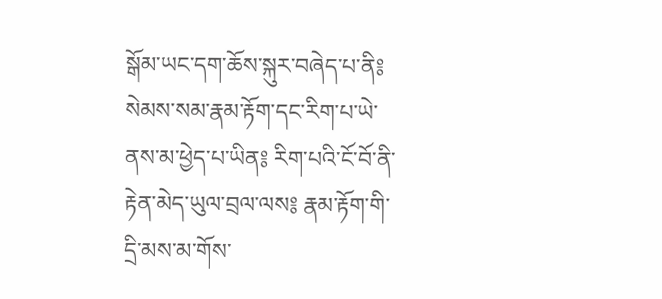སྒོམ་ཡང་དག་ཆོས་སྐུར་བཞེད་པ་ནི༔ སེམས་སམ་རྣམ་རྟོག་དང་རིག་པ་ཡེ་ནས་མ་ཕྱེད་པ་ཡིན༔ རིག་པའི་ངོ་བོ་ནི་རྟེན་མེད་ཡུལ་བྲལ་ལས༔ རྣམ་རྟོག་གི་དྲི་མས་མ་གོས་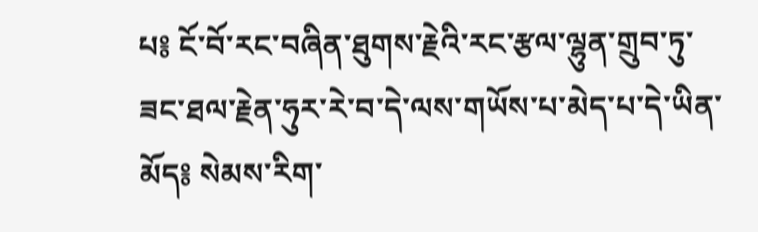པ༔ ངོ་བོ་རང་བཞིན་ཐུགས་རྗེའི་རང་རྩལ་ལྷུན་གྲུབ་ཏུ་ཟང་ཐལ་རྗེན་ཧུར་རེ་བ་དེ་ལས་གཡོས་པ་མེད་པ་དེ་ཡིན་མོད༔ སེམས་རིག་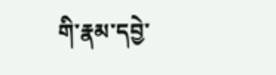གི་རྣམ་དབྱེ་